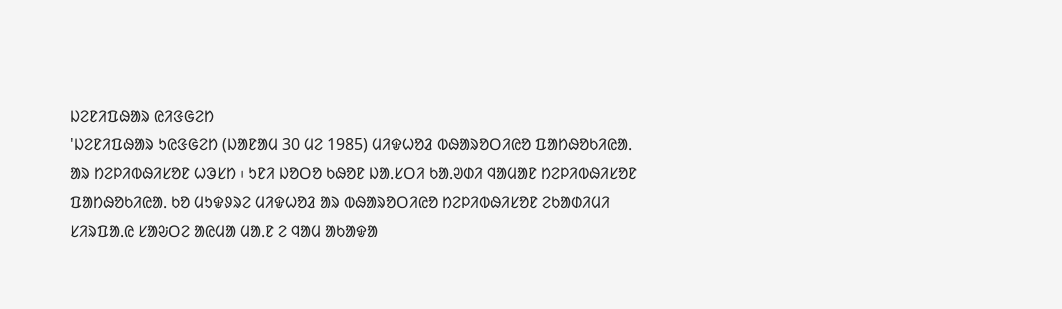ᱡᱮᱱᱤᱯᱷᱟᱨ ᱭᱤᱝᱜᱮᱴ
'ᱡᱮᱱᱤᱯᱷᱟᱨ ᱩᱭᱝᱜᱮᱴ (ᱡᱟᱱᱟᱢ 30 ᱢᱮ 1985) ᱢᱤᱫᱦᱚᱲ ᱵᱷᱟᱨᱚᱛᱤᱭᱚ ᱯᱟᱴᱷᱚᱠᱤᱭᱟᱹ ᱟᱨ ᱴᱮᱞᱤᱵᱷᱤᱥᱚᱱ ᱦᱳᱥᱴ ᱾ ᱩᱱᱤ ᱡᱚᱛᱚ ᱠᱷᱚᱱ ᱡᱟᱹᱥᱛᱤ ᱠᱟᱹᱣᱰᱤ ᱧᱟᱢᱟᱱ ᱴᱮᱞᱤᱵᱷᱤᱥᱚᱱ ᱯᱟᱴᱷᱚᱠᱤᱭᱟᱹ ᱠᱚ ᱢᱩᱫᱽᱨᱮ ᱢᱤᱫᱦᱚᱲ ᱟᱨ ᱵᱷᱟᱨᱚᱛᱤᱭᱚ ᱴᱮᱞᱤᱵᱷᱤᱥᱚᱱ ᱮᱠᱟᱰᱤᱢᱤ ᱥᱤᱨᱯᱟᱹᱭ ᱥᱟᱶᱛᱮ ᱟᱭᱢᱟ ᱢᱟᱹᱱ ᱮ ᱧᱟᱢ ᱟᱠᱟᱫᱟ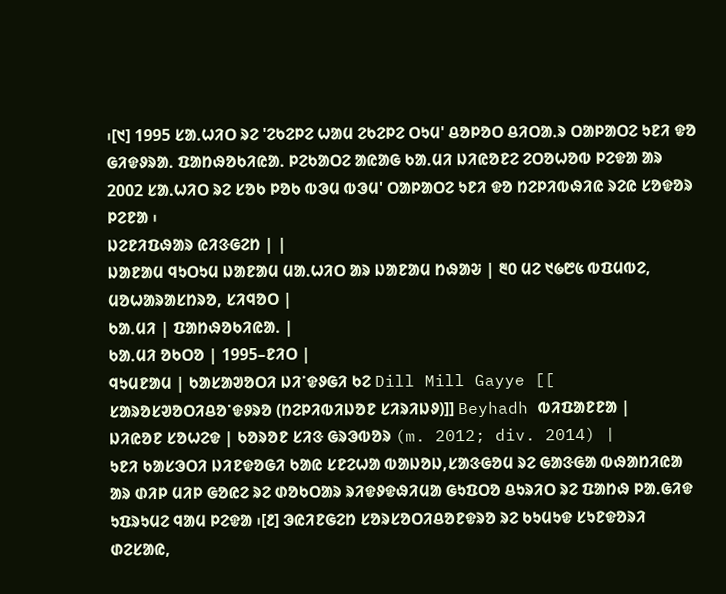᱾[᱑] 1995 ᱥᱟᱹᱦᱤᱛ ᱨᱮ 'ᱮᱠᱮᱞᱮ ᱦᱟᱢ ᱮᱠᱮᱞᱮ ᱛᱩᱢ' ᱪᱚᱞᱚᱛ ᱪᱤᱛᱟᱹᱨ ᱛᱟᱞᱟᱛᱮ ᱩᱱᱤ ᱫᱚ ᱜᱤᱫᱽᱨᱟᱹ ᱯᱟᱴᱷᱚᱠᱤᱭᱟᱹ ᱞᱮᱠᱟᱛᱮ ᱟᱭᱟᱜ ᱠᱟᱹᱢᱤ ᱡᱤᱭᱚᱱᱮ ᱮᱛᱚᱦᱚᱵ ᱞᱮᱫᱟ ᱟᱨ 2002 ᱥᱟᱹᱦᱤᱛ ᱨᱮ ᱥᱚᱠ ᱞᱚᱠ ᱵᱳᱢ ᱵᱳᱢ' ᱛᱟᱞᱟᱛᱮ ᱩᱱᱤ ᱫᱚ ᱴᱮᱞᱤᱵᱷᱤᱭ ᱨᱮᱭ ᱥᱚᱫᱚᱨ ᱞᱮᱱᱟ ᱾
ᱡᱮᱱᱤᱯᱷᱟᱨ ᱭᱤᱝᱜᱮᱴ | |
ᱡᱟᱱᱟᱢ ᱧᱩᱛᱩᱢ ᱡᱟᱱᱟᱢ ᱢᱟᱹᱦᱤᱛ ᱟᱨ ᱡᱟᱱᱟᱢ ᱴᱷᱟᱶ | ᱓᱐ ᱢᱮ ᱑᱙᱘᱕ ᱵᱯᱢᱵᱮ, ᱢᱚᱦᱟᱨᱟᱥᱴᱨᱚ, ᱥᱤᱧᱚᱛ |
ᱠᱟᱹᱢᱤ | ᱯᱟᱴᱷᱚᱠᱤᱭᱟᱹ |
ᱠᱟᱹᱢᱤ ᱚᱠᱛᱚ | 1995–ᱱᱤᱛ |
ᱧᱩᱢᱱᱟᱢ | ᱠᱟᱥᱟᱣᱚᱛᱤ ᱡᱤᱸᱫᱽᱜᱤ ᱠᱮ Dill Mill Gayye [[ ᱥᱟᱨᱚᱥᱣᱚᱛᱤᱪᱚᱸᱫᱽᱨᱚ (ᱴᱮᱞᱤᱵᱤᱡᱚᱱ ᱥᱤᱨᱤᱡᱽ)]] Beyhadh ᱵᱤᱯᱟᱱᱱᱟ |
ᱡᱤᱭᱚᱱ ᱥᱚᱦᱮᱫ | ᱠᱚᱨᱚᱱ ᱥᱤᱝ ᱜᱨᱳᱵᱚᱨ (m. 2012; div. 2014) |
ᱩᱱᱤ ᱠᱟᱥᱳᱛᱤ ᱡᱤᱱᱫᱚᱜᱤ ᱠᱟᱭ ᱥᱱᱮᱦᱟ ᱵᱟᱡᱚᱡ,ᱥᱟᱝᱜᱚᱢ ᱨᱮ ᱜᱟᱝᱜᱟ ᱵᱷᱟᱴᱤᱭᱟ ᱟᱨ ᱰᱤᱞ ᱢᱤᱞ ᱜᱚᱭᱮ ᱨᱮ ᱰᱚᱠᱛᱟᱨ ᱨᱤᱫᱽᱫᱷᱤᱢᱟ ᱜᱩᱯᱛᱚ ᱪᱩᱨᱤᱛ ᱨᱮ ᱯᱟᱴᱷ ᱞᱟᱹᱜᱤᱫ ᱩᱯᱨᱩᱢᱮ ᱧᱟᱢ ᱞᱮᱫᱟ ᱾[᱒] ᱳᱭᱤᱱᱜᱮᱴ ᱥᱚᱨᱥᱚᱛᱤᱪᱚᱱᱫᱨᱚ ᱨᱮ ᱠᱩᱢᱩᱫ ᱥᱩᱱᱫᱚᱨᱤ ᱰᱮᱥᱟᱭ,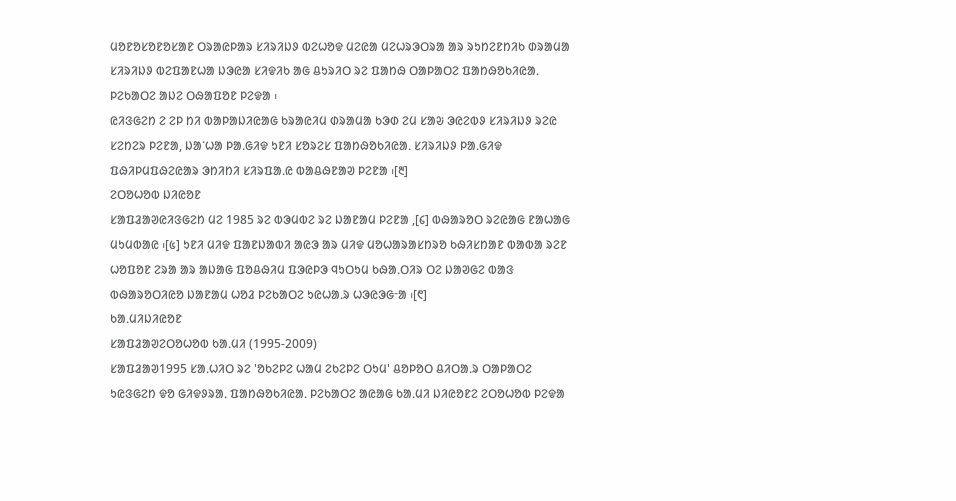ᱢᱚᱱᱚᱥᱚᱱᱚᱥᱟᱱ ᱛᱨᱟᱭᱞᱟᱨ ᱥᱤᱨᱤᱡᱽ ᱵᱮᱦᱚᱫ ᱢᱮᱭᱟ ᱢᱮᱦᱨᱳᱛᱨᱟ ᱟᱨ ᱨᱩᱴᱮᱱᱴᱤᱠ ᱰᱨᱟᱢᱟ ᱥᱤᱨᱤᱡᱽ ᱵᱮᱯᱟᱱᱦᱟ ᱡᱳᱭᱟ ᱥᱤᱫᱤᱠ ᱟᱜ ᱪᱩᱨᱤᱛ ᱨᱮ ᱯᱟᱴᱷ ᱛᱟᱞᱟᱛᱮ ᱯᱟᱴᱷᱚᱠᱤᱭᱟᱹ ᱞᱮᱠᱟᱛᱮ ᱟᱡᱮ ᱛᱷᱟᱯᱚᱱ ᱞᱮᱫᱟ ᱾
ᱭᱤᱝᱜᱮᱴ ᱮ ᱮᱞ ᱴᱤ ᱵᱟᱞᱟᱡᱤᱭᱟᱜ ᱠᱨᱟᱭᱤᱢ ᱰᱨᱟᱢᱟ ᱠᱳᱰ ᱮᱢ ᱥᱟᱶ ᱳᱭᱮᱵᱽ ᱥᱤᱨᱤᱡᱽ ᱨᱮᱭ ᱥᱮᱴᱮᱨ ᱞᱮᱱᱟ, ᱡᱟᱸᱦᱟ ᱞᱟᱹᱜᱤᱫ ᱩᱱᱤ ᱥᱚᱨᱮᱥ ᱯᱟᱴᱷᱚᱠᱤᱭᱟᱹ ᱥᱤᱨᱤᱡᱽ ᱞᱟᱹᱜᱤᱫ ᱯᱷᱤᱞᱢᱯᱷᱮᱭᱟᱨ ᱳᱴᱤᱴᱤ ᱥᱤᱨᱯᱟᱹᱭ ᱵᱟᱪᱷᱱᱟᱣ ᱞᱮᱱᱟ ᱾[᱓]
ᱮᱛᱚᱦᱚᱵ ᱡᱤᱭᱚᱱ
ᱥᱟᱯᱲᱟᱣᱭᱤᱝᱜᱮᱴ ᱢᱮ 1985 ᱨᱮ ᱵᱳᱢᱵᱮ ᱨᱮ ᱡᱟᱱᱟᱢ ᱞᱮᱱᱟ ,[᱔] ᱵᱷᱟᱨᱚᱛ ᱨᱮᱭᱟᱜ ᱱᱟᱦᱟᱜ ᱢᱩᱢᱵᱟᱭ ᱾[᱕] ᱩᱱᱤ ᱢᱤᱫ ᱯᱟᱱᱡᱟᱵᱤ ᱟᱭᱳ ᱟᱨ ᱢᱤᱫ ᱢᱚᱦᱟᱨᱟᱥᱴᱨᱚ ᱠᱷᱤᱥᱴᱟᱱ ᱵᱟᱵᱟ ᱨᱮᱱ ᱦᱚᱯᱚᱱ ᱮᱨᱟ ᱟᱨ ᱟᱡᱟᱜ ᱯᱚᱪᱷᱤᱢ ᱯᱳᱭᱞᱳ ᱧᱩᱛᱩᱢ ᱠᱷᱟᱹᱛᱤᱨ ᱛᱮ ᱡᱟᱣᱜᱮ ᱵᱟᱝ ᱵᱷᱟᱨᱚᱛᱤᱭᱚ ᱡᱟᱱᱟᱢ ᱦᱚᱲ ᱞᱮᱠᱟᱛᱮ ᱩᱭᱦᱟᱹᱨ ᱦᱳᱭᱳᱜᱼᱟ ᱾[᱖]
ᱠᱟᱹᱢᱤᱡᱤᱭᱚᱱ
ᱥᱟᱯᱲᱟᱣᱮᱛᱚᱦᱚᱵ ᱠᱟᱹᱢᱤ (1995-2009)
ᱥᱟᱯᱲᱟᱣ1995 ᱥᱟᱹᱦᱤᱛ ᱨᱮ 'ᱚᱠᱮᱞᱮ ᱦᱟᱢ ᱮᱠᱮᱞᱮ ᱛᱩᱢ' ᱪᱚᱞᱚᱛ ᱪᱤᱛᱟᱹᱨ ᱛᱟᱞᱟᱛᱮ ᱩᱭᱝᱜᱮᱴ ᱫᱚ ᱜᱤᱫᱽᱨᱟᱹ ᱯᱟᱴᱷᱚᱠᱤᱭᱟᱹ ᱞᱮᱠᱟᱛᱮ ᱟᱭᱟᱜ ᱠᱟᱹᱢᱤ ᱡᱤᱭᱚᱱᱮ ᱮᱛᱚᱦᱚᱵ ᱞᱮᱫᱟ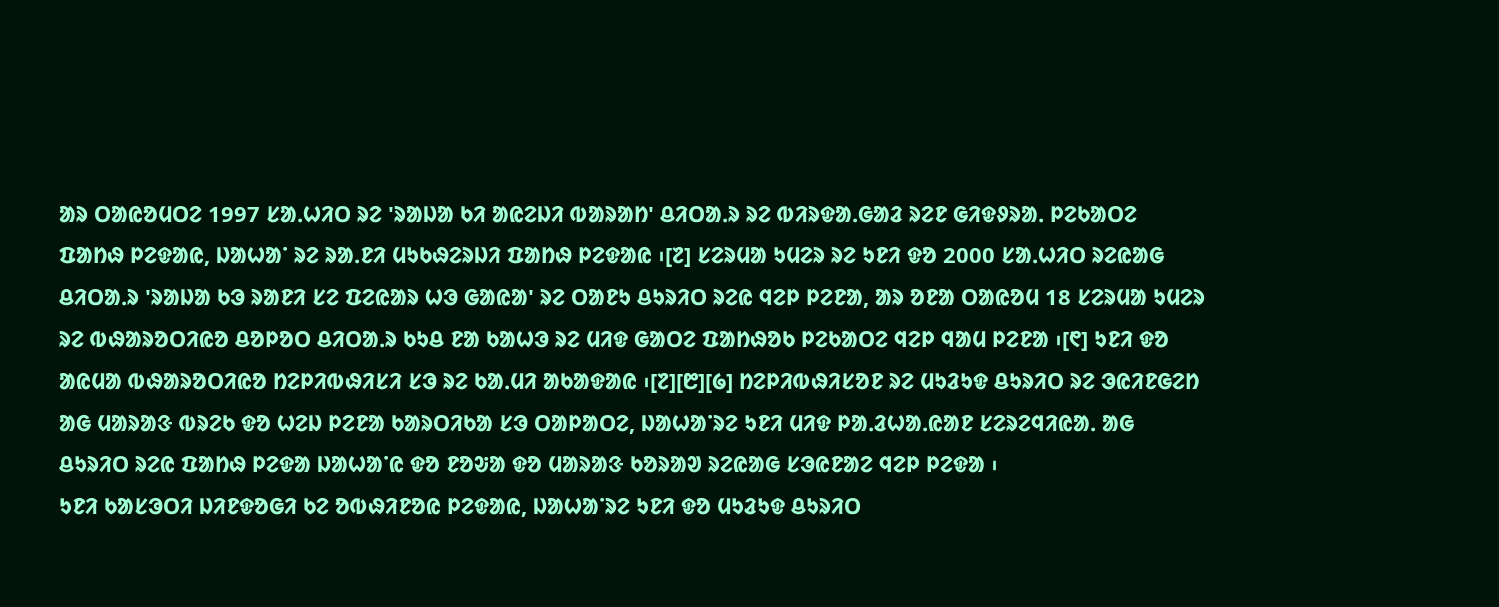ᱟᱨ ᱛᱟᱭᱚᱢᱛᱮ 1997 ᱥᱟᱹᱦᱤᱛ ᱨᱮ 'ᱨᱟᱡᱟ ᱠᱤ ᱟᱭᱮᱡᱤ ᱵᱟᱨᱟᱴ' ᱪᱤᱛᱟᱹᱨ ᱨᱮ ᱵᱤᱨᱫᱟᱹᱜᱟᱲ ᱨᱮᱱ ᱜᱤᱫᱽᱨᱟᱹ ᱞᱮᱠᱟᱛᱮ ᱯᱟᱴᱷ ᱞᱮᱫᱟᱭ, ᱡᱟᱦᱟᱸ ᱨᱮ ᱨᱟᱹᱱᱤ ᱢᱩᱠᱷᱮᱨᱡᱤ ᱯᱟᱴᱷ ᱞᱮᱫᱟᱭ ᱾[᱗] ᱥᱮᱨᱢᱟ ᱩᱢᱮᱨ ᱨᱮ ᱩᱱᱤ ᱫᱚ 2000 ᱥᱟᱹᱦᱤᱛ ᱨᱮᱭᱟᱜ ᱪᱤᱛᱟᱹᱨ 'ᱨᱟᱡᱟ ᱠᱳ ᱨᱟᱱᱤ ᱥᱮ ᱯᱮᱭᱟᱨ ᱦᱳ ᱜᱟᱭᱟ' ᱨᱮ ᱛᱟᱱᱩ ᱪᱩᱨᱤᱛ ᱨᱮᱭ ᱧᱮᱞ ᱞᱮᱱᱟ, ᱟᱨ ᱚᱱᱟ ᱛᱟᱭᱚᱢ 18 ᱥᱮᱨᱢᱟ ᱩᱢᱮᱨ ᱨᱮ ᱵᱷᱟᱨᱚᱛᱤᱭᱚ ᱪᱚᱞᱚᱛ ᱪᱤᱛᱟᱹᱨ ᱠᱩᱪ ᱱᱟ ᱠᱟᱦᱳ ᱨᱮ ᱢᱤᱫ ᱜᱟᱛᱮ ᱯᱟᱴᱷᱚᱠ ᱞᱮᱠᱟᱛᱮ ᱧᱮᱞ ᱧᱟᱢ ᱞᱮᱱᱟ ᱾[᱖] ᱩᱱᱤ ᱫᱚ ᱟᱭᱢᱟ ᱵᱷᱟᱨᱚᱛᱤᱭᱚ ᱴᱮᱞᱤᱵᱷᱤᱥᱤ ᱥᱳ ᱨᱮ ᱠᱟᱹᱢᱤ ᱟᱠᱟᱫᱟᱭ ᱾[᱗][᱘][᱙] ᱴᱮᱞᱤᱵᱷᱤᱥᱚᱱ ᱨᱮ ᱢᱩᱲᱩᱫ ᱪᱩᱨᱤᱛ ᱨᱮ ᱳᱭᱤᱱᱜᱮᱴ ᱟᱜ ᱢᱟᱨᱟᱝ ᱵᱨᱮᱠ ᱫᱚ ᱦᱮᱡ ᱞᱮᱱᱟ ᱠᱟᱨᱛᱤᱠᱟ ᱥᱳ ᱛᱟᱞᱟᱛᱮ, ᱡᱟᱦᱟᱸᱨᱮ ᱩᱱᱤ ᱢᱤᱫ ᱞᱟᱹᱲᱦᱟᱹᱭᱟᱱ ᱥᱮᱨᱮᱧᱤᱭᱟᱹ ᱟᱜ ᱪᱩᱨᱤᱛ ᱨᱮᱭ ᱯᱟᱴᱷ ᱞᱮᱫᱟ ᱡᱟᱦᱟᱸᱭ ᱫᱚ ᱱᱚᱶᱟ ᱫᱚ ᱢᱟᱨᱟᱝ ᱠᱚᱨᱟᱣ ᱨᱮᱭᱟᱜ ᱥᱳᱭᱱᱟᱮ ᱧᱮᱞ ᱞᱮᱫᱟ ᱾
ᱩᱱᱤ ᱠᱟᱥᱳᱛᱤ ᱡᱤᱱᱫᱚᱜᱤ ᱠᱮ ᱚᱵᱷᱤᱱᱚᱭ ᱞᱮᱫᱟᱭ, ᱡᱟᱦᱟᱸᱨᱮ ᱩᱱᱤ ᱫᱚ ᱢᱩᱲᱩᱫ ᱪᱩᱨᱤᱛ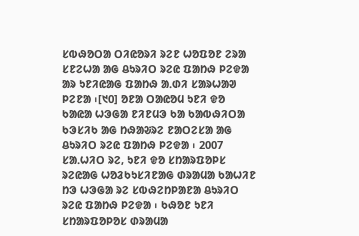ᱥᱵᱷᱚᱛᱟ ᱛᱤᱭᱚᱨᱤ ᱨᱮᱱ ᱦᱚᱯᱚᱱ ᱮᱨᱟ ᱥᱱᱮᱦᱟ ᱟᱜ ᱪᱩᱨᱤᱛ ᱨᱮᱭ ᱯᱟᱴᱷ ᱞᱮᱫᱟ ᱟᱨ ᱩᱱᱤᱭᱟᱜ ᱯᱟᱴᱷ ᱟᱹᱰᱤ ᱥᱟᱨᱦᱟᱣ ᱞᱮᱱᱟ ᱾[᱑᱐] ᱚᱱᱟ ᱛᱟᱭᱚᱢ ᱩᱱᱤ ᱫᱚ ᱠᱟᱭᱟ ᱦᱳᱜᱟ ᱱᱤᱱᱢᱳ ᱠᱟ ᱠᱟᱵᱷᱤᱛᱟ ᱠᱳᱥᱤᱠ ᱟᱜ ᱴᱷᱟᱶᱨᱮ ᱱᱟᱛᱮᱥᱟ ᱟᱜ ᱪᱩᱨᱤᱛ ᱨᱮᱭ ᱯᱟᱴᱷ ᱞᱮᱫᱟ ᱾ 2007 ᱥᱟᱹᱦᱤᱛ ᱨᱮ, ᱩᱱᱤ ᱫᱚ ᱥᱴᱟᱨᱯᱚᱞᱥ ᱨᱮᱭᱟᱜ ᱦᱚᱲᱠᱩᱥᱤᱱᱟᱜ ᱰᱨᱟᱢᱟ ᱠᱟᱦᱤᱱ ᱴᱳ ᱦᱳᱜᱟ ᱨᱮ ᱥᱵᱷᱮᱴᱞᱟᱱᱟ ᱪᱩᱨᱤᱛ ᱨᱮᱭ ᱯᱟᱴᱷ ᱞᱮᱫᱟ ᱾ ᱠᱷᱚᱱ ᱩᱱᱤ ᱥᱴᱟᱨᱯᱚᱞᱚᱥ ᱰᱨᱟᱢᱟ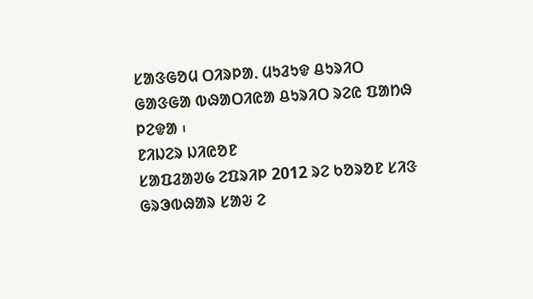ᱥᱟᱝᱜᱚᱢ ᱛᱤᱨᱞᱟᱹ ᱢᱩᱲᱩᱫ ᱪᱩᱨᱤᱛ ᱜᱟᱝᱜᱟ ᱵᱷᱟᱛᱤᱭᱟ ᱪᱩᱨᱤᱛ ᱨᱮᱭ ᱯᱟᱴᱷ ᱞᱮᱫᱟ ᱾
ᱱᱤᱡᱮᱨ ᱡᱤᱭᱚᱱ
ᱥᱟᱯᱲᱟᱣ᱙ ᱮᱯᱨᱤᱞ 2012 ᱨᱮ ᱠᱚᱨᱚᱱ ᱥᱤᱝ ᱜᱨᱳᱵᱷᱟᱨ ᱥᱟᱶ ᱮ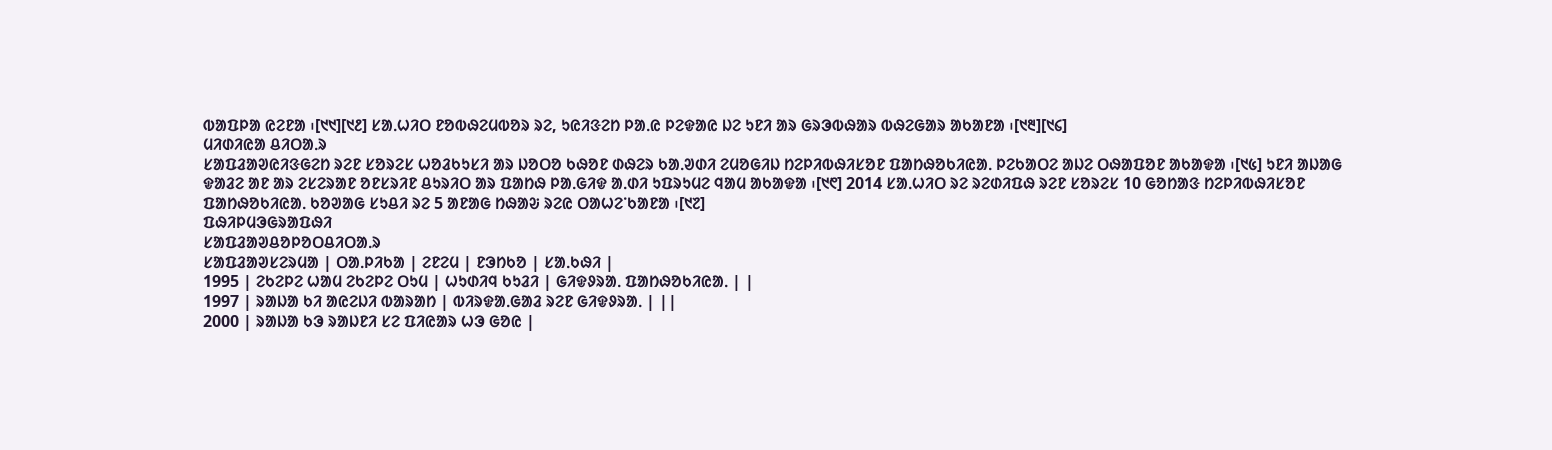ᱵᱟᱯᱞᱟ ᱭᱮᱱᱟ ᱾[᱑᱑][᱑᱒] ᱥᱟᱹᱦᱤᱛ ᱱᱚᱵᱷᱮᱢᱵᱚᱨ ᱨᱮ, ᱩᱭᱤᱝᱮᱴ ᱞᱟᱹᱭ ᱞᱮᱫᱟᱭ ᱡᱮ ᱩᱱᱤ ᱟᱨ ᱜᱨᱳᱵᱷᱟᱨ ᱵᱷᱮᱜᱟᱨ ᱟᱠᱟᱱᱟ ᱾[᱑᱓][᱑᱔]
ᱢᱤᱰᱤᱭᱟ ᱪᱤᱛᱟᱹᱨ
ᱥᱟᱯᱲᱟᱣᱭᱤᱝᱜᱮᱴ ᱨᱮᱱ ᱥᱚᱨᱮᱥ ᱦᱚᱲᱠᱩᱥᱤ ᱟᱨ ᱡᱚᱛᱚ ᱠᱷᱚᱱ ᱰᱷᱮᱨ ᱠᱟᱹᱣᱰᱤ ᱮᱢᱚᱜᱤᱡ ᱴᱮᱞᱤᱵᱷᱤᱥᱚᱱ ᱯᱟᱴᱷᱚᱠᱤᱭᱟᱹ ᱞᱮᱠᱟᱛᱮ ᱟᱡᱮ ᱛᱷᱟᱯᱚᱱ ᱟᱠᱟᱫᱟ ᱾[᱑᱕] ᱩᱱᱤ ᱟᱡᱟᱜ ᱫᱟᱲᱮ ᱟᱱ ᱟᱨ ᱮᱥᱮᱨᱟᱱ ᱚᱱᱥᱨᱤᱱ ᱪᱩᱨᱤᱛ ᱟᱨ ᱯᱟᱴᱷ ᱞᱟᱹᱜᱤᱫ ᱟᱹᱰᱤ ᱩᱯᱨᱩᱢᱮ ᱧᱟᱢ ᱟᱠᱟᱫᱟ ᱾[᱑᱖] 2014 ᱥᱟᱹᱦᱤᱛ ᱨᱮ ᱨᱮᱰᱤᱯᱷ ᱨᱮᱱ ᱥᱚᱨᱮᱥ 10 ᱜᱚᱴᱟᱝ ᱴᱮᱞᱤᱵᱷᱤᱥᱚᱱ ᱯᱟᱴᱷᱚᱠᱤᱭᱟᱹ ᱠᱚᱣᱟᱜ ᱥᱩᱪᱤ ᱨᱮ 5 ᱟᱱᱟᱜ ᱴᱷᱟᱶ ᱨᱮᱭ ᱛᱟᱦᱮᱸᱠᱟᱱᱟ ᱾[᱑᱗]
ᱯᱷᱤᱞᱢᱳᱜᱨᱟᱯᱷᱤ
ᱥᱟᱯᱲᱟᱣᱪᱚᱞᱚᱛᱪᱤᱛᱟᱹᱨ
ᱥᱟᱯᱲᱟᱣᱥᱮᱨᱢᱟ | ᱛᱟᱹᱞᱤᱠᱟ | ᱮᱱᱮᱢ | ᱱᱳᱴᱠᱚ | ᱥᱟᱹᱠᱷᱤ |
1995 | ᱮᱠᱮᱞᱮ ᱦᱟᱢ ᱮᱠᱮᱞᱮ ᱛᱩᱢ | ᱦᱩᱰᱤᱧ ᱠᱩᱲᱤ | ᱜᱤᱫᱽᱨᱟᱹ ᱯᱟᱴᱷᱚᱠᱤᱭᱟᱹ | |
1997 | ᱨᱟᱡᱟ ᱠᱤ ᱟᱭᱮᱡᱤ ᱵᱟᱨᱟᱴ | ᱵᱤᱨᱫᱟᱹᱜᱟᱲ ᱨᱮᱱ ᱜᱤᱫᱽᱨᱟᱹ | ||
2000 | ᱨᱟᱡᱟ ᱠᱳ ᱨᱟᱡᱱᱤ ᱥᱮ ᱯᱤᱭᱟᱨ ᱦᱳ ᱜᱚᱭ |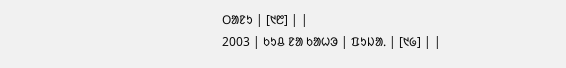ᱛᱟᱱᱩ | [᱑᱘] | |
2003 | ᱠᱩᱪ ᱱᱟ ᱠᱟᱦᱳ | ᱯᱩᱡᱟᱹ | [᱑᱙] | |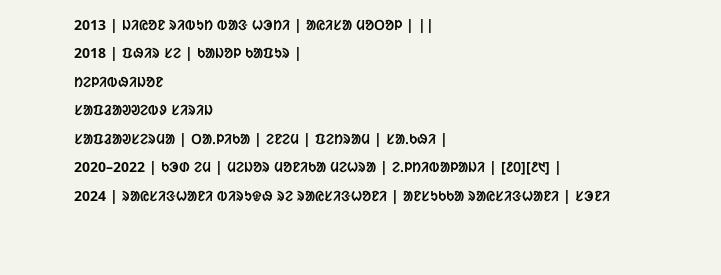2013 | ᱡᱤᱭᱚᱱ ᱨᱤᱵᱩᱴ ᱵᱟᱝ ᱦᱳᱴᱤ | ᱟᱭᱤᱥᱟ ᱢᱚᱛᱚᱞ | ||
2018 | ᱯᱷᱤᱨ ᱥᱮ | ᱠᱟᱡᱚᱞ ᱠᱟᱯᱩᱨ |
ᱴᱮᱞᱤᱵᱷᱤᱡᱚᱱ
ᱥᱟᱯᱲᱟᱣᱣᱮᱵᱽ ᱥᱤᱨᱤᱡ
ᱥᱟᱯᱲᱟᱣᱥᱮᱨᱢᱟ | ᱛᱟᱹᱞᱤᱠᱟ | ᱮᱱᱮᱢ | ᱯᱮᱴᱨᱟᱢ | ᱥᱟᱹᱠᱷᱤ |
2020–2022 | ᱠᱳᱰ ᱮᱢ | ᱢᱮᱡᱚᱨ ᱢᱚᱱᱤᱠᱟ ᱢᱮᱦᱨᱟ | ᱮᱹᱞᱴᱤᱵᱟᱞᱟᱡᱤ | [᱒᱐][᱒᱑] |
2024 | ᱨᱟᱭᱥᱤᱝᱦᱟᱱᱤ ᱵᱤᱨᱩᱫᱷ ᱨᱮ ᱨᱟᱭᱥᱤᱝᱦᱚᱱᱤ | ᱟᱱᱥᱩᱠᱠᱟ ᱨᱟᱭᱥᱤᱝᱦᱟᱱᱤ | ᱥᱳᱱᱤ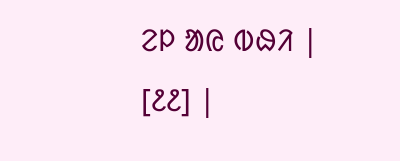ᱮᱞ ᱟᱭ ᱵᱷᱤ | [᱒᱒] |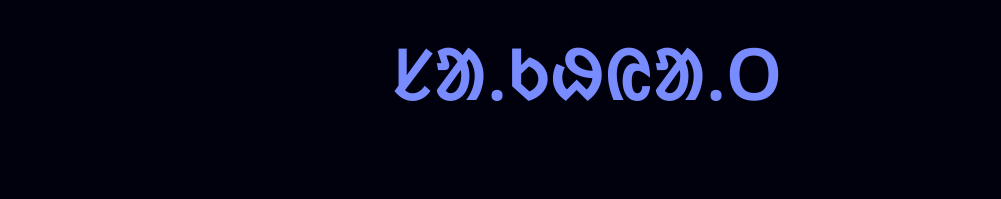ᱥᱟᱹᱠᱷᱭᱟᱹᱛ